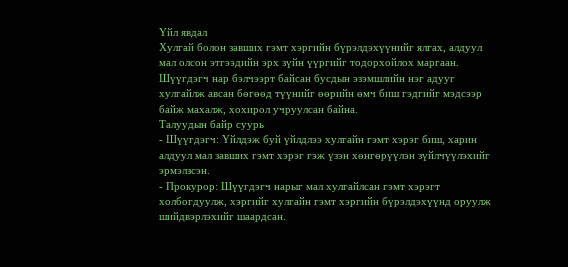Үйл явдал
Хулгай болон завших гэмт хэргийн бүрэлдэхүүнийг ялгах, алдуул мал олсон этгээдийн эрх зүйн үүргийг тодорхойлох маргаан. Шүүгдэгч нар бэлчээрт байсан бусдын эзэмшлийн нэг адууг хулгайлж авсан бөгөөд түүнийг өөрийн өмч биш гэдгийг мэдсээр байж махалж, хохирол учруулсан байна.
Талуудын байр суурь
- Шүүгдэгч: Үйлдэж буй үйлдлээ хулгайн гэмт хэрэг биш, харин алдуул мал завших гэмт хэрэг гэж үзэн хөнгөрүүлэн зүйлчүүлэхийг эрмэлзсэн.
- Прокурор: Шүүгдэгч нарыг мал хулгайлсан гэмт хэрэгт холбогдуулж, хэргийг хулгайн гэмт хэргийн бүрэлдэхүүнд оруулж шийдвэрлэхийг шаардсан.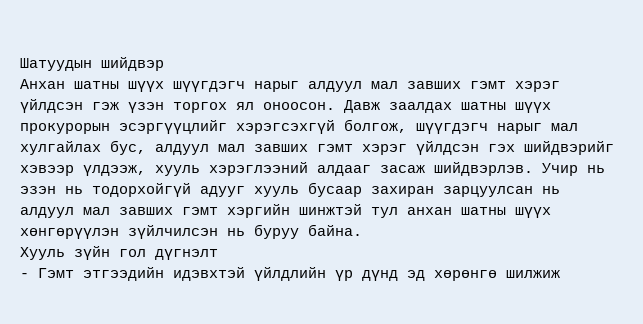Шатуудын шийдвэр
Анхан шатны шүүх шүүгдэгч нарыг алдуул мал завших гэмт хэрэг үйлдсэн гэж үзэн торгох ял оноосон. Давж заалдах шатны шүүх прокурорын эсэргүүцлийг хэрэгсэхгүй болгож, шүүгдэгч нарыг мал хулгайлах бус, алдуул мал завших гэмт хэрэг үйлдсэн гэх шийдвэрийг хэвээр үлдээж, хууль хэрэглээний алдааг засаж шийдвэрлэв. Учир нь эзэн нь тодорхойгүй адууг хууль бусаар захиран зарцуулсан нь алдуул мал завших гэмт хэргийн шинжтэй тул анхан шатны шүүх хөнгөрүүлэн зүйлчилсэн нь буруу байна.
Хууль зүйн гол дүгнэлт
- Гэмт этгээдийн идэвхтэй үйлдлийн үр дүнд эд хөрөнгө шилжиж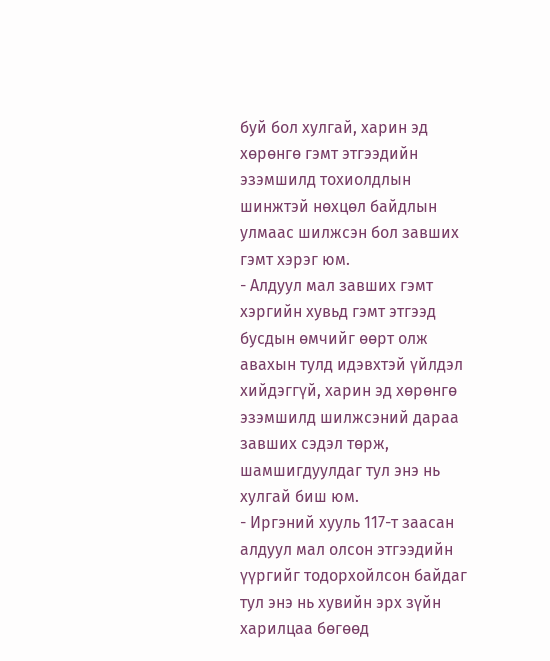буй бол хулгай, харин эд хөрөнгө гэмт этгээдийн эзэмшилд тохиолдлын шинжтэй нөхцөл байдлын улмаас шилжсэн бол завших гэмт хэрэг юм.
- Алдуул мал завших гэмт хэргийн хувьд гэмт этгээд бусдын өмчийг өөрт олж авахын тулд идэвхтэй үйлдэл хийдэггүй, харин эд хөрөнгө эзэмшилд шилжсэний дараа завших сэдэл төрж, шамшигдуулдаг тул энэ нь хулгай биш юм.
- Иргэний хууль 117-т заасан алдуул мал олсон этгээдийн үүргийг тодорхойлсон байдаг тул энэ нь хувийн эрх зүйн харилцаа бөгөөд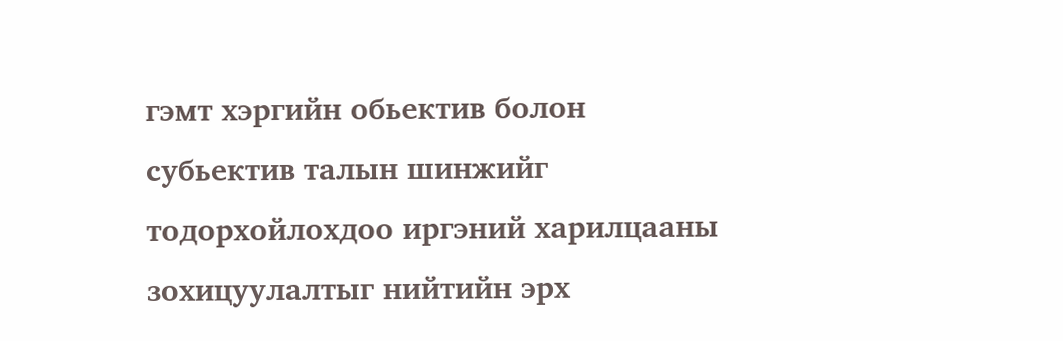гэмт хэргийн обьектив болон субьектив талын шинжийг тодорхойлохдоо иргэний харилцааны зохицуулалтыг нийтийн эрх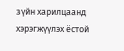зүйн харилцаанд хэрэгжүүлэх ёстой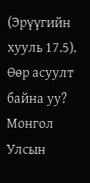(Эрүүгийн хууль 17.5).
Өөр асуулт байна уу?
Монгол Улсын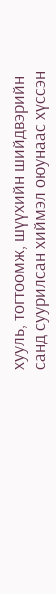хууль, тогтоомж, шүүхийн шийдвэрийн санд суурилсан хиймэл оюунаас хүссэн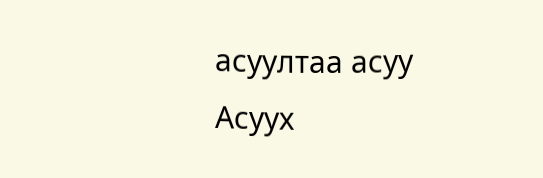асуултаа асуу
Асуух